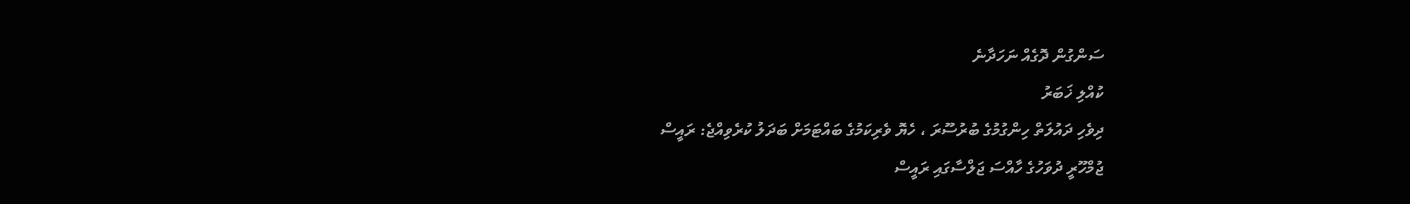ސަންގުން ދޮގެއް ނަހަދާނެ
ކުއްލި ޚަބަރު
ދިވެހި ދައުލަތް ހިންގުމުގެ ބުރުސޫރަ ، ހެޔޮ ވެރިކަމުގެ ބައްޓަމަށް ބަދަލު ކުރެވިއްޖެ: ރައީސް
ޖުމްހޫރީ ދުވަހުގެ ހާއްސަ ޖަލްސާގައި ރައީސް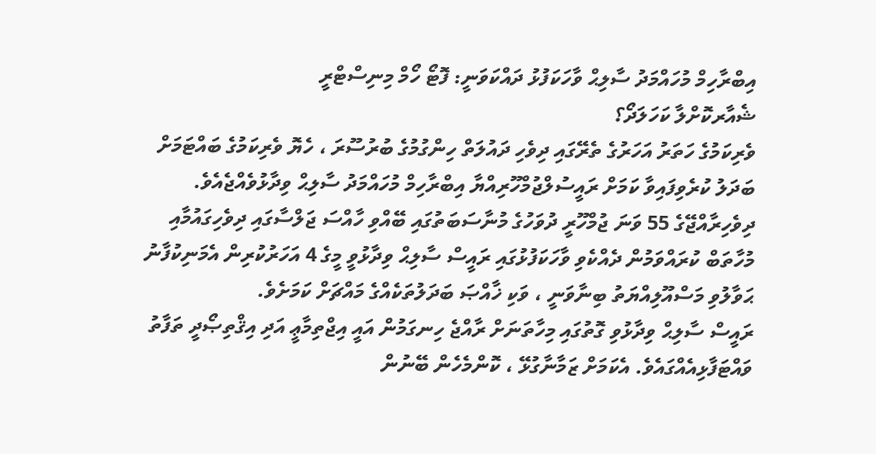އިބްރާހިމް މުހައްމަދު ސާލިޙް ވާހަކަފުޅު ދައްކަވަނީ: ފޮޓޯ ހޯމް މިނިސްޓްރީ
ޝެއާރކޮށްލާ ކަހަލަދޯ؟
ވެރިކަމުގެ ހަތަރު އަހަރުގެ ތެރޭގައި ދިވެހި ދައުލަތް ހިންގުމުގެ ބުރުސޫރަ ، ހެޔޮ ވެރިކަމުގެ ބައްޓަމަށް ބަދަލު ކުރެވިފައިވާ ކަމަށް ރައީސުލްޖުމްހޫރިއްޔާ އިބްރާހިމް މުހައްމަދު ސާލިޙް ވިދާޅުވެއްޖެއެވެ.
ދިވެހިރާއްޖޭގެ 55 ވަނަ ޖުމްހޫރީ ދުވަހުގެ މުނާސަބަތުގައި ބޭއްވި ހާއްސަ ޖަލްސާގައި ދިވެހިގައުމާއި މުހާތަބް ކުރައްވަމުން ދެއްކެވި ވާހަކަފުޅުގައި ރައީސް ސާލިޙް ވިދާޅުވީ މީގެ 4 އަހަރުކުރިން އެމަނިކުފާނު ޙަވާލުވި މަސްއޫލިއްޔަތު ބިނާވަނީ ، ވަކި ޚާއްޞަ ބަދަލުތަކެއްގެ މައްޗަށް ކަމަށެވެ.
ރައީސް ސާލިޙް ވިދާޅުވި ގޮތުގައި މިހާތަނަށް ރާއްޖެ ހިނގަމުން އައީ އިޖްތިމާޢީ އަދި އިޤްތިޞޯދީ ތަފާތު ވައްޓަފާޅިއެއްގައެވެ. އެކަމަށް ޒަމާނާގުޅޭ ، ކޮންމެހެން ބޭނުން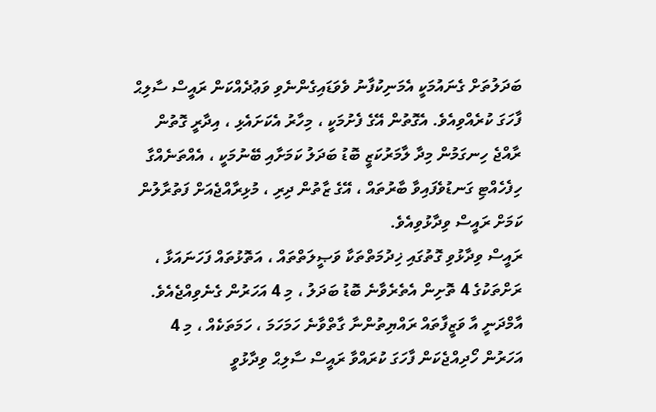ބަދަލުތަށް ގެނައުމަކީ އެމަނިކުފާނު ވެވަޑައިގެންނެވި ވަޢުދެއްކަން ރައީސް ސާލިޙް ފާހަގަ ކުރެއްވިއެވެ. އެގޮތުން އޭގެ ފެށުމަކީ ، މިހާރު އެކަށައެޅި ، އިދާރީ ގޮތުން ރާއްޖެ ހިނގަމުން މިދާ ލާމަރުކަޒީ ބޮޑު ބަދަލު ކަމަށާއި ބޭނުމަކީ ، އެއްތަނެއްގާ ހިފެހެއްޓި ގަނޑުވެފައިވާ ބާރުތައް ، އޭގެ ޒާތުން ދިރި ، މުޅިރާއްޖެއަށް ފަތުރާލުން ކަމަށް ރައީސް ވިދާޅުވިއެވެ.
ރައީސް ވިދާޅުވި ގޮތުގައި ޚިދުމަތްތަކާ ވަޞީލަތްތައް ، އަތޮޅުތައް ފަހަނައަޅާ ، ރަށްތަކުގެ 4 ތޮށިން އެތެރެވާނެ ބޮޑު ބަދަލު ، މި 4 އަހަރުން ގެނެވިއްޖެއެވެ. އާމްދަނީ އާ ވަޒީފާތައް ރައްޔިތުންނާ ގާތްވާނެ ހަމަހަމަ ، ހަމަތަކެއް ، މި 4 އަހަރުން ހޯދިއްޖެކަން ފާހަގަ ކުރައްވާ ރައީސް ސާލިޙް ވިދާޅުވީ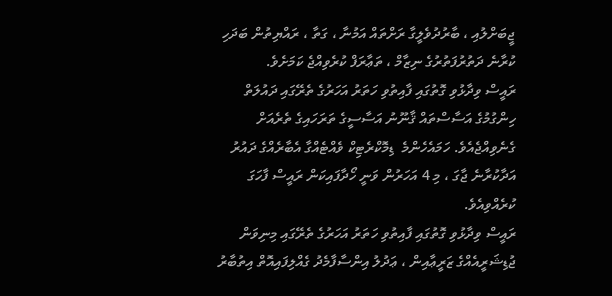ޖީބަށްލުއި ، ބާރުދުވެލީގާ ރަށްތައް އަމުނާ ، ގަތާ ، ރައްޔިތުން ބަދަހި ކުރާނެ ދަތުރުފަތުރުގެ ނިޒާމް ، ތަޢާރަފް ކުރެވިއްޖެ ކަމަށެވެ.
ރައީސް ވިދާޅުވި ގޮތުގައި ފާއިތުވި ހަތަރު އަހަރުގެ ތެރޭގައި ދައުލަތް ހިންގުމުގެ އަސާސްތައް ޤާނޫނު އަސާސީގެ ތަރަހައިގެ ތެރެއަށް ގެނެވިއްޖެއެވެ. ހަމައެހެންމެ  ޑިމޮކްރެޓިކް ވެއްޓެއްގާ އެބާރެއްގެ ދައުރު އަދާކުރާނެ ޖާގަ ، މި 4 އަހަރުން ވަނީ ހޯދާފައިކަން ރައީސް ފާހަގަ ކުރެއްވިއެވެ.
ރައީސް ވިދާޅުވި ގޮތުގައި ފާއިތުވި ހަތަރު އަހަރުގެ ތެރޭގައި މިނިވަން ޖުޑިޝަރީއެއްގެ ޒަރީޢާއިން ، ޢަދުލު އިންސާފާމެދު ގެއްލިފައިއޮތް އިތުބާރު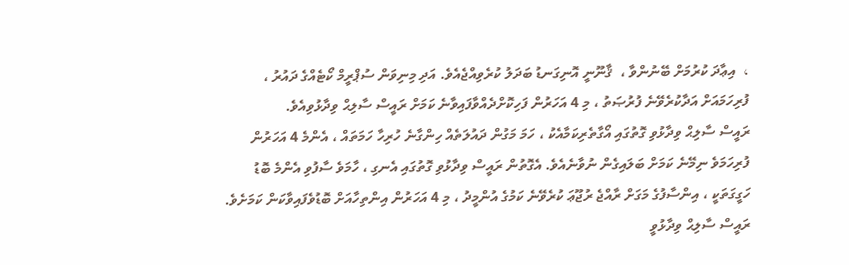،  އިޢާދަ ކުރުމަށް ބޭނުންވާ ،  ޤާނޫނީ އޮނިގަނޑު ބަދަލު ކުރެވިއްޖެއެވެ. އަދި މިނިވަން ސުޕްރީމް ކޯޓެއްގެ ދައުރު ، ފުރިހަމައަށް އަދާކުރެވޭނެ ފުރުޞަތު ، މި 4 އަހަރުން ފަހިކޮށްދެއްވާފައިވާނެ ކަމަށް ރައީސް ސާލިޙް ވިދާޅުވިއެވެ.
ރައީސް ސާލިޙް ވިދާޅުވި ގޮތުގައި އޯގާތެރިކަމާއެކު ، ހަމަ މަގުން ދައުލަތެއް ހިންގާނެ ހުރިހާ ހަމަތައް ، އެންމެ 4 އަހަރުން ފުރިހަމަވެ ނިމޭނެ ކަމަށް ބަލައިގެން ނުވާނެއެވެ. އެގޮތުން ރައީސް ވިދާޅުވި ގޮތުގައި އެނގި ، ހާމަވެ ސާފުވި އެންމެ ބޮޑު ހަގީގަތަކީ ، އިންސާފުގެ މަގަށް ރާއްޖެ ރުޖޫޢަ ކުރެވޭނެ ކަމުގެ އުންމީދު ، މި 4 އަހަރުން އިންތިހާއަށް ބޮޑުވެފައިވާކަން ކަމަށެވެ.
ރައީސް ސާލިޙް ވިދާޅުވީ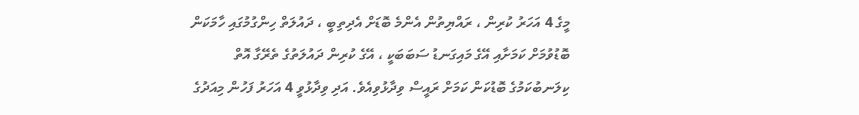މީގެ 4 އަހަރު ކުރިން ، ރައްޔިތުން އެންމެ ބޮޑަށް އެދިތިބީ ، ދައުލަތް ހިންގުމުގައި ހާމަކަން ބޮޑުވުމަށް ކަމަށާއި އޭގެ މައިގަނޑު ސަބަބަކީ ، އޭގެ ކުރިން ދައުލަތުގެ ތެރޭގާ އޮތް ކިލަނބުކަމުގެ ބޮޑުކަން ކަމަށް ރައީސް ވިދާޅުވިއެވެ. އަދި ވިދާޅުވީ 4 އަހަރު ފަހުން މިއަދުގެ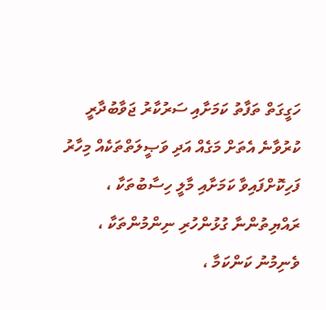ހަގީގަތް ތަފާތު ކަމަށާއި ސަރުކާރު ޖަވާބުދާރީ ކުރުވާނެ އެތަށް މަގެއް އަދި ވަޞީލަތްތަކެއް މިހާރު ފަހިކޮށްފައިވާ ކަމަށާއި މާލީ ހިސާބުތަކާ ، ރައްޔިތުންނާ ގުޅުންހުރި ނިންމުންތަކާ ، ވެނިމުނު ކަންކަމާ ،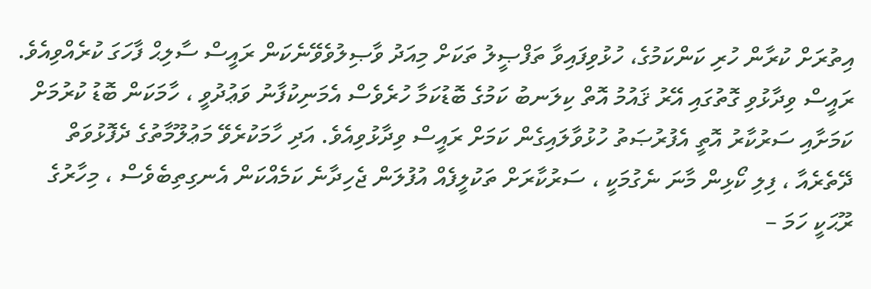އިތުރަށް ކުރާން ހުރި ކަންކަމުގެ، ހުޅުވިފައިވާ ތަފްޞީލު ތަކަށް މިއަދު ވާޞިލުވެވޭނެކަން ރައީސް ސާލިޙް ފާހަގަ ކުރެއްވިއެވެ.
ރައީސް ވިދާޅުވި ގޮތުގައި އޭރު ޤައުމު އޮތް ކިލަނބު ކަމުގެ ބޮޑުކަމާ ހުރެވެސް އެމަނިކުފާނު ވަޢުދުވީ ، ހާމަކަން ބޮޑު ކުރުމަށް ކަމަށާއި ސަރުކާރު އޮތީ އެފުރުޞަތު ހުޅުވާލައިގެން ކަމަށް ރައީސް ވިދާޅުވިއެވެ. އަދި ހާމަކުރެވޭ މަޢުލޫމާތުގެ ދެފޮޅުވަތް ދޭތެރެއާ ، ފިލި ކޯޅިން މާނަ ނެގުމަކީ ، ސަރުކާރަށް ތަކުލީފެއް އުފުލަން ޖެހިދާނެ ކަމެއްކަން އެނގިތިބެވެސް ، މިހާރުގެ ރޫޙަކީ ހަމަ –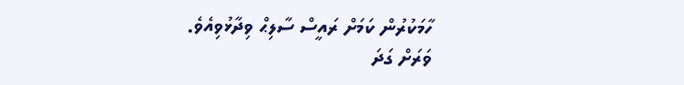ހާމަކުރުން ކަމަށް ރައީސް ސާލިޙް ވިދާޅުވިއެވެ.
ވަރަށް ގަދަ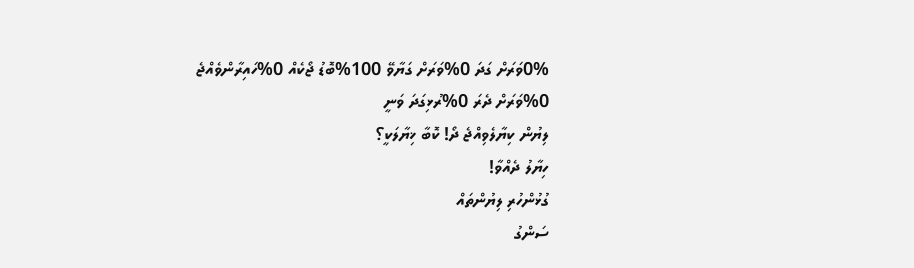0%ވަރަށް ގަދަ 0%ވަރަށް ގަޔާވޭ 100%ބޮޑު ޖޯކެއް 0%ހައިރާންވެއްޖެ 0%ވަރަށް ދެރަ 0%ރުޅިގަދަ ވަނީ
ލިޔުން ކިޔާލެވިއްޖެ ދޯ! ކޮބާ ޚިޔާލަކީ؟
ހިޔާލު ދެއްވާ!
ގުޅުންހުރި ލިޔުންތައް
ސަންގު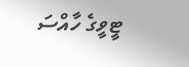ޓީވީގެ ހާއްސަ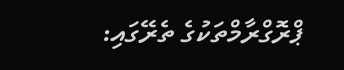ޕްރޮގްރާމްތަކުގެ ތެރޭގައި: